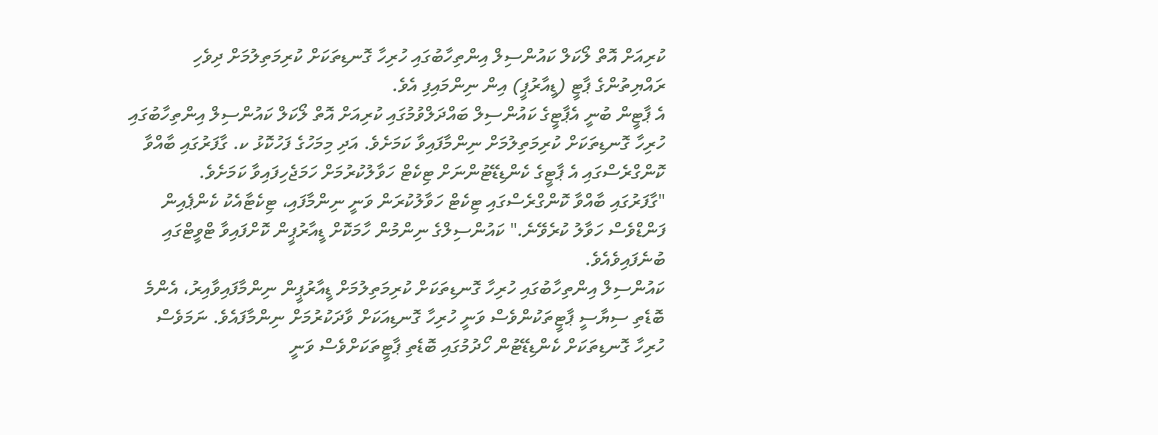ކުރިއަށް އޮތް ލޯކަލް ކައުންސިލް އިންތިހާބުގައި ހުރިހާ ގޮނޑިތަކަށް ކުރިމަތިލުމަށް ދިވެހި ރައްޔިތުންގެ ޕާޓީ (ޑީއާރުޕީ) އިން ނިންމައިފި އެވެ.
އެ ޕާޓީން ބުނީ އެޕާޓީގެ ކައުންސިލް ބައްދަލްވުމުގައި ކުރިއަށް އޮތް ލޯކަލް ކައުންސިލް އިންތިހާބުގައި ހުރިހާ ގޮނޑިތަކަށް ކުރިމަތިލުމަށް ނިންމާފައިވާ ކަމަށެވެ. އަދި މިމަހުގެ ފަހުކޮޅު ކ. ގާފަރުގައި ބާއްވާ ކޮންގްރެސްގައި އެ ޕާޓީގެ ކެންޑިޑޭޓުންނަށް ޓިކެޓް ހަވާލުކުރުމަށް ހަމަޖެހިފައިވާ ކަމަށެވެ.
"ގާފަރުގައި ބާއްވާ ކޮންގްރެސްގައި ޓިކެޓް ހަވާލުކުރަން ވަނީ ނިންމާފައި، ޓިކެޓާއެކު ކެންޕެއިން ފަންޑްވެސް ހަވާލު ކުރެވޭނެ." ކައުންސިލްގެ ނިންމުން ހާމަކޮށް ޑީއާރުޕީން ކޮށްފައިވާ ޓްވީޓްގައި ބުނެފައިވެއެވެ.
ކައުންސިލް އިންތިހާބުގައި ހުރިހާ ގޮނޑިތަކަށް ކުރިމަތިލުމަށް ޑީއާރުޕީން ނިންމާފައިވާއިރު، އެންމެ ބޮޑެތި ސިޔާސީ ޕާޓީތަކުންވެސް ވަނީ ހުރިހާ ގޮނޑިއަކަށް ވާދަކުރުމަށް ނިންމާފައެވެ. ނަމަވެސް ހުރިހާ ގޮނޑިތަކަށް ކެންޑިޑޭޓުން ހޯދުމުގައި ބޮޑެތި ޕާޓީތަކަށްވެސް ވަނީ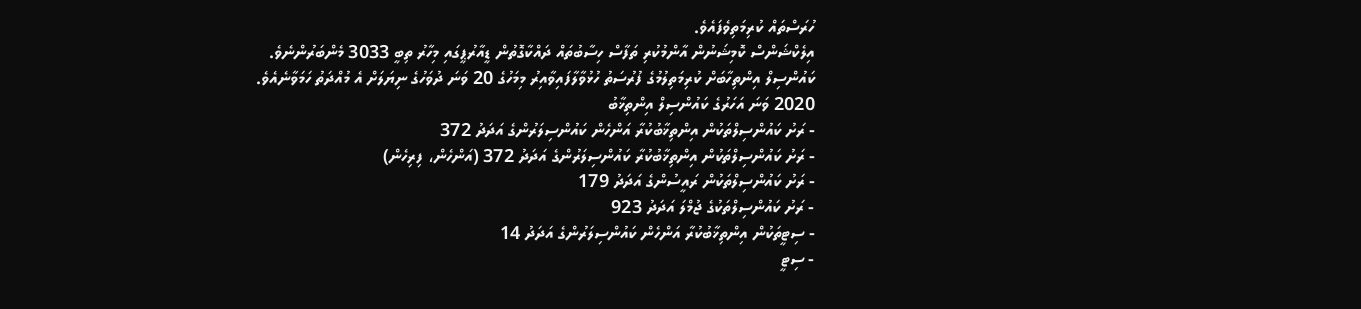ހުރަސްތައް ކުރިމަތިވެފައެވެ.
އިލެކްޝަންސް ކޮމިޝަނުން އާންމުކުރި ތަފާސް ހިސާބުތައް ދައްކާގޮތުން ޑީއާރުޕީގައި މިހާރު ތިބީ 3033 މެންބަރުންނެވެ.
ކައުންސިލް އިންތިހާބަށް ކުރިމަތިލުމުގެ ފުރުސަތު ހުޅުވާލާފައިވާއިރު މިމަހުގެ 20 ވަނަ ދުވަހުގެ ނިޔަލަށް އެ މުއްދަތު ހަމަވާނެއެވެ.
2020 ވަނަ އަހަރުގެ ކައުންސިލް އިންތިޚާބު
- ރަށު ކައުންސިލްތަކުން އިންތިޚާބުކުރާ އަންހެން ކައުންސިލަރުންގެ އަދަދު 372
- ރަށު ކައުންސިލްތަކުން އިންތިޚާބުކުރާ ކައުންސިލަރުންގެ އަދަދު 372 (އަންހެން، ފިރިހެން)
- ރަށު ކައުންސިލްތަކުން ރައީސުންގެ އަދަދު 179
- ރަށު ކައުންސިލްތަކުގެ ޖުމްލަ އަދަދު 923
- ސިޓީތަކުން އިންތިޚާބުކުރާ އަންހެން ކައުންސިލަރުންގެ އަދަދު 14
- ސިޓީ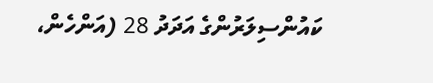ކައުންސިލަރުންގެ އަދަދު 28 (އަންހެން،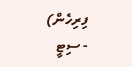ފިރިހެން)
- ސިޓީ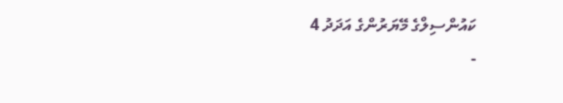ކައުންސިލްގެ މޭޔަރުންގެ އަދަދު 4
-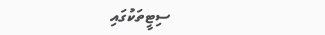ސިޓީތަކުގައި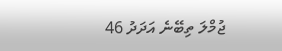ޖުމްލަ ތިބޭނެ އަދަދު 46